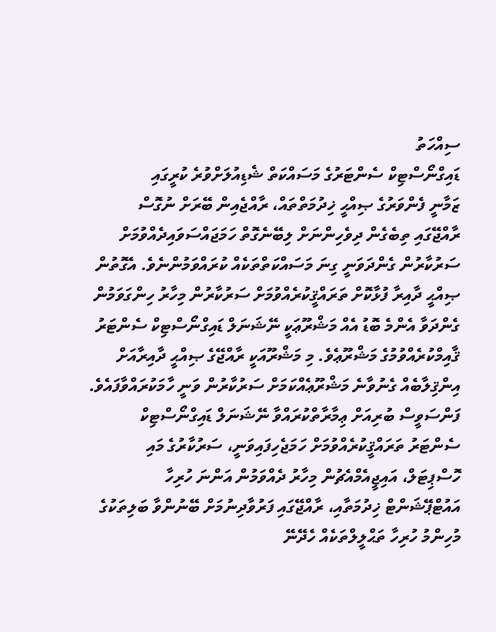ސިއްހަތު
ޑައިގްނޯސްޓިކް ސެންޓަރުގެ މަސައްކަތް ޝެޑިއުލަށްވުރެ ކުރީގައި
ޒަމާނީ ފެންވަރުގެ ޞިއްޙީ ޚިދުމަތްތައް، ރާއްޖެއިން ބޭރަށް ނުގޮސް ރާއްޖޭގައި ތިބެގެން ދިވެހިންނަށް ލިބޭނެގޮތް ހަމަޖައްސަވައިދެއްވުމަށް ސަރުކާރުން ގެންދަވަނީ ގިނަ މަސައްކަތްތަކެއް ކުރައްވަމުންނެވެ. އެގޮތުން ޞިއްޙީ ދާއިރާ ފުޅާކޮށް ތަރައްޤީކުރެއްވުމަށް ސަރުކާރުން މިހާރު ހިންގަވަމުން ގެންދަވާ އެންމެ ބޮޑު އެއް މަޝްރޫޢަކީ ނޭޝަނަލް ޑައިގްނޯސްޓިކް ސެންޓަރު ޤާއިމްކުރެއްވުމުގެ މަޝްރޫޢެވެ. މި މަޝްރޫއަކީ ރާއްޖޭގެ ޞިއްޙީ ދާއިރާއަށް އިންޤިލާބެއް ގެނުވާނެ މަޝްރޫޢެއްކަމަށް ސަރުކާރުން ވަނީ ހާމަކުރައްވާފައެވެ.
ފަންސަވީސް ބުރިއަށް ޢިމާރާތްކުރައްވާ ނޭޝަނަލް ޑައިގްނޯސްޓިކް ސެންޓަރު ތަރައްޤީކުރެއްވުމަށް ހަމަޖެހިފައިވަނީ، ސަރުކާރުގެ މައި ހޮސްޕިޓަލް، އައިޖީއެމްއެޗުން މިހާރު ދެއްވަމުން އަންނަ ހުރިހާ އައުޓްޕޭޝަންޓް ޚިދުމަތާއި، ރާއްޖޭގައި ފަރުވާދިނުމަށް ބޭނުންވާ ބަލިތަކުގެ މުހިންމު ހުރިހާ ތަޙްލީލްތަކެއް ހެދޭނޭ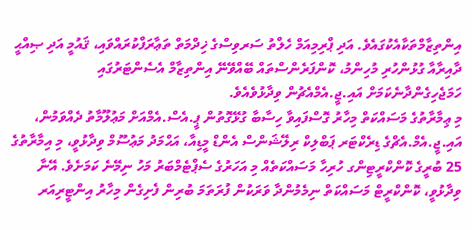އިންތިޒާމްތަކާއެކުގައެވެ. އަދި ޕްރިމިއަމް ހެލްތު ސަރވިސްގެ ޚިދްމަތް ތަޢާރަފްކުރައްވައި، ޤައުމީ އަދި ޞިއްޙީ ދާއިރާއާ ގުޅުންހުރި މުހިންމު، ކޮންފަރެންސްތައް ބޭއްވޭނޭ އިންތިޒާމް އެސެންޓަރުގައި ހަމަޖެހިގެންދާނެކަމަށް އައި.ޖީ.އެމްއެޗުން ވިދާޅުވެއެވެ.
މި ޢިމާރާތުގެ މަސައްކަތް މިހާރު ގޮސްފައިވާ ހިސާބާ ގުޅޭގޮތުން ޕީ.އެސް.އެމްއަށް މަޢުލޫމާތު ދެއްވަމުން، އައި.ޖީ.އެމް.އެޗްގެ ޑިރެކްޓަރ ޕަބްލިކް ރިލޭޝަންސް އެންޑް މީޑިއާ، އަޙްމަދު މަޢުސޫމް ވިދާޅުވީ، މި އިމާރާތުގެ 25 ބުރީގެ ކޮންކްރީޓިންގ ހުރިހާ މަސައްކަތެއް މި އަހަރުގެ ސެޕްޓެމްބަރު މަހު ނިމޭނެ ކަމަށެވެ. އޭނާ ވިދާޅުވީ، ކޮންކްރީޓް މަސައްކަތް ނިމެމުންދާ ވަރަކުން ފުރަތަމަ ބުރިން ފެށިގެން މިހާރު އިންޓީރިއަރ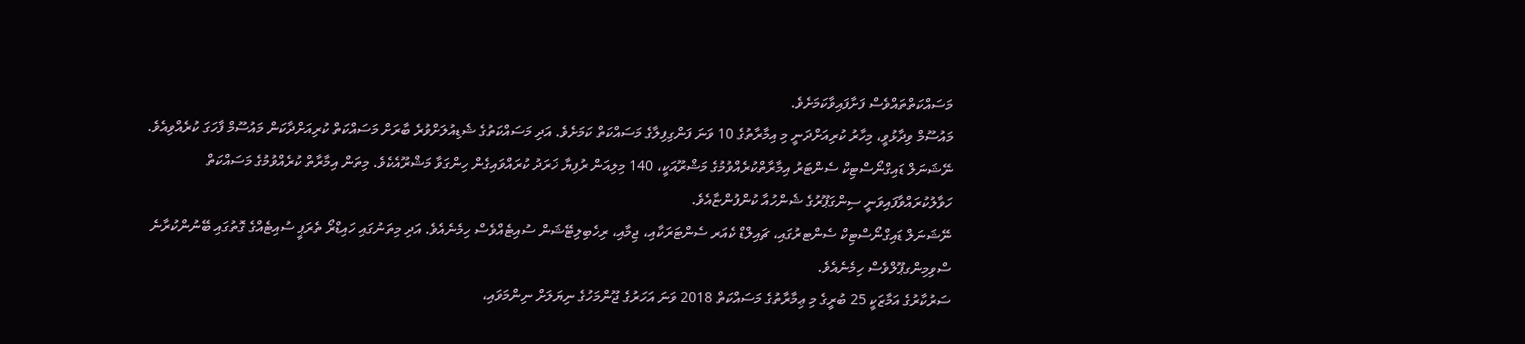މަސައްކަތްތައްވެސް ފަށާފައިވާކަމަށެވެ.
މައުސޫމް ވިދާޅުވީ، މިހާރު ކުރިއަށްދަނީ މި އިމާރާތުގެ 10 ވަނަ ފަންގިފިލާގެ މަސައްކަތް ކަމަށެވެ. އަދި މަސައްކަތުގެ ޝެޑިއުލަށްވުރެ ބާރަށް މަސައްކަތް ކުރިއަށްދާކަން މައުސޫމް ފާހަގަ ކުރެއްވިއެވެ.
ނޭޝަނަލް ޑައިގްނޯސްޓިކް ސެންޓަރު އިމާރާތްކުރެއްވުމުގެ މަޝްރޫއަކީ، 140 މިލިއަން ރުފިޔާ ޚަރަދު ކުރައްވައިގެން ހިންގަވާ މަޝްރޫއެކެވެ. މިތަން އިމާރާތް ކުރެއްވުމުގެ މަސައްކަތް ހަވާލުކުރައްވާފައިވަނީ ސިންގަޕޫރުގެ ޝެންހުއާ ކުންފުންޏާއެވެ.
ނޭޝަނަލް ޑައިގްނޯސްޓިކް ސެންޓރުގައި، ޗައިލްޑް ކެއަރ ސެންޓަރަކާއި، ޖިމާއި، ރިހެބިލިޓޭޝަން ސުއިޓެއްވެސް ހިމެނެއެވެ. އަދި މިތަނުގައި ހައިޑްރޯ ތެރަޕީ ސުއިޓެއްގެ ގޮތުގައި ބޭނުންކުރާނެ ސްވިމިންގޕޫލްވެސް ހިމެނެއެވެ.
ސަރުކާރުގެ އަމާޒަކީ 25 ބުރީގެ މި ޢިމާރާތުގެ މަސައްކަތް 2018 ވަނަ އަހަރުގެ ޖޫންމަހުގެ ނިޔަލަށް ނިންމަވައި،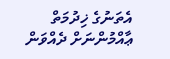އެތަނުގެ ޚިދުމަތް ޢާއްމުންނަށް ދެއްވަން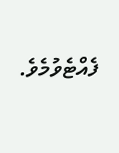ފެއްޓެވުމެވެ.